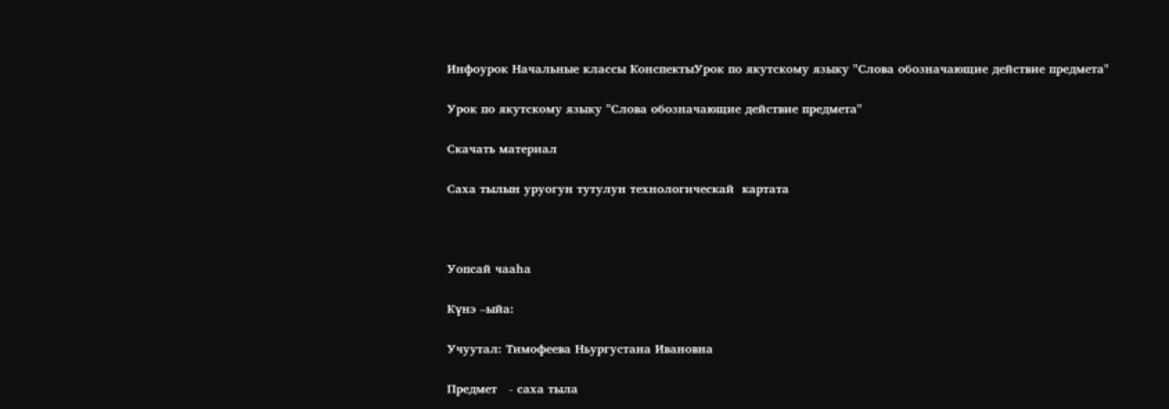Инфоурок Начальные классы КонспектыУрок по якутскому языку "Слова обозначающие действие предмета"

Урок по якутскому языку "Слова обозначающие действие предмета"

Скачать материал

Саха тылын уруогун тутулун технологическай  картата



Уопсай чааһа

Күнэ –ыйа:

Учуутал: Тимофеева Ньургустана Ивановна

Предмет   - саха тыла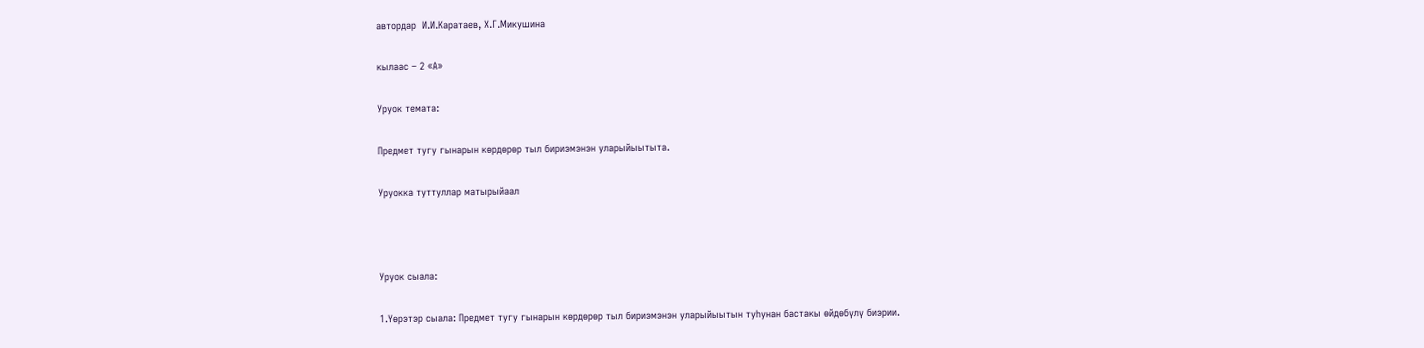автордар  И.И.Каратаев, Х.Г.Микушина

кылаас – 2 «А»

Уруок темата:

Предмет тугу гынарын көрдөрөр тыл бириэмэнэн уларыйыытыта.

Уруокка туттуллар матырыйаал



Уруок сыала:

1.Үөрэтэр сыала: Предмет тугу гынарын көрдөрөр тыл бириэмэнэн уларыйыытын туhунан бастакы өйдөбүлү биэрии.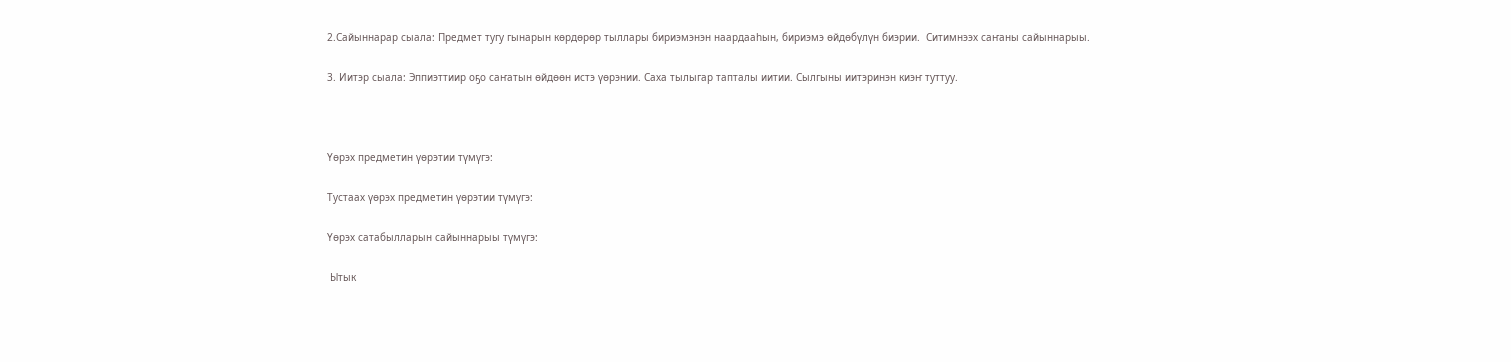2.Сайыннарар сыала: Предмет тугу гынарын көрдөрөр тыллары бириэмэнэн наардааhын, бириэмэ өйдөбүлүн биэрии.  Ситимнээх саҥаны сайыннарыы.

3. Иитэр сыала: Эппиэттиир оҕо саҥатын өйдөөн истэ үөрэнии. Саха тылыгар тапталы иитии. Сылгыны иитэринэн киэҥ туттуу.



Үөрэх предметин үөрэтии түмүгэ:

Тустаах үөрэх предметин үөрэтии түмүгэ:

Үөрэх сатабылларын сайыннарыы түмүгэ:

 Ытык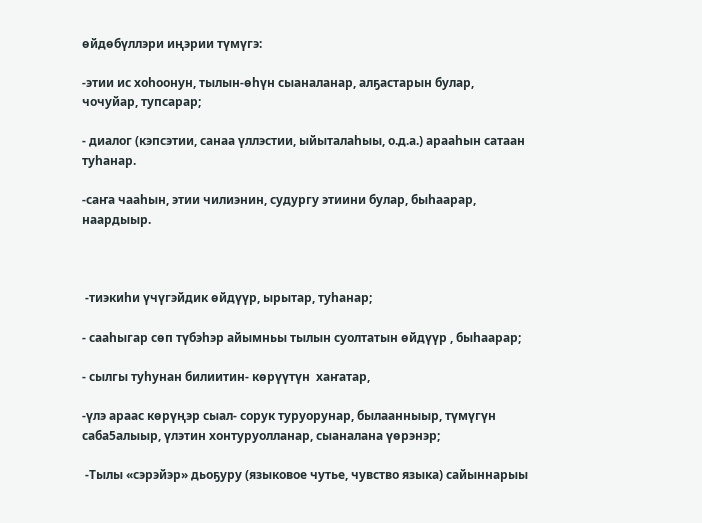өйдөбүллэри иңэрии түмүгэ:

-этии ис хоһоонун, тылын-өһүн сыаналанар, алҕастарын булар, чочуйар, тупсарар;

- диалог (кэпсэтии, санаа үллэстии, ыйыталаһыы, о.д.а.) арааһын сатаан туһанар.

-саҥа чааһын, этии чилиэнин, судургу этиини булар, быһаарар, наардыыр.



 -тиэкиһи үчүгэйдик өйдүүр, ырытар, туһанар;

- сааһыгар сөп түбэһэр айымньы тылын суолтатын өйдүүр , быһаарар;

- сылгы туһунан билиитин- көрүүтүн  хаҥатар,

-үлэ араас көрүңэр сыал- сорук туруорунар, былаанныыр, түмүгүн саба5алыыр, үлэтин хонтуруолланар, сыаналана үөрэнэр;

 -Тылы «сэрэйэр» дьоҕуру (языковое чутье, чувство языка) сайыннарыы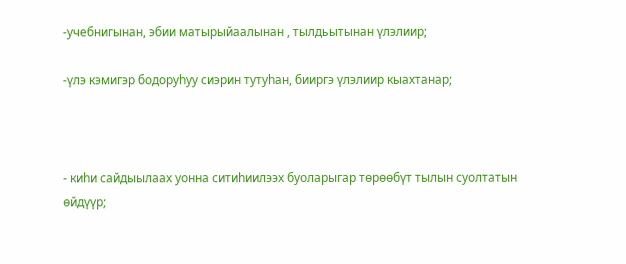-учебнигынан, эбии матырыйаалынан , тылдьытынан үлэлиир;

-үлэ кэмигэр бодоруһуу сиэрин тутуһан, бииргэ үлэлиир кыахтанар;



- киһи сайдыылаах уонна ситиһиилээх буоларыгар төрөөбүт тылын суолтатын өйдүүр;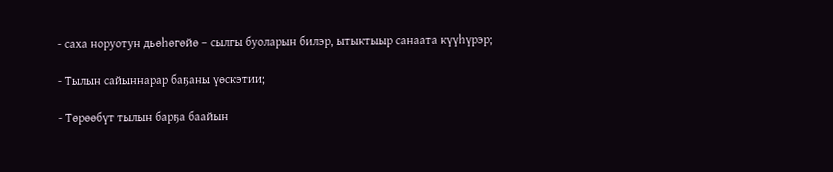- саха норуотун дьөһөгөйө – сылгы буоларын билэр, ытыктыыр санаата күүһүрэр;

- Тылын сайыннарар баҕаны үөскэтии;

- Төрөөбүт тылын барҕа баайын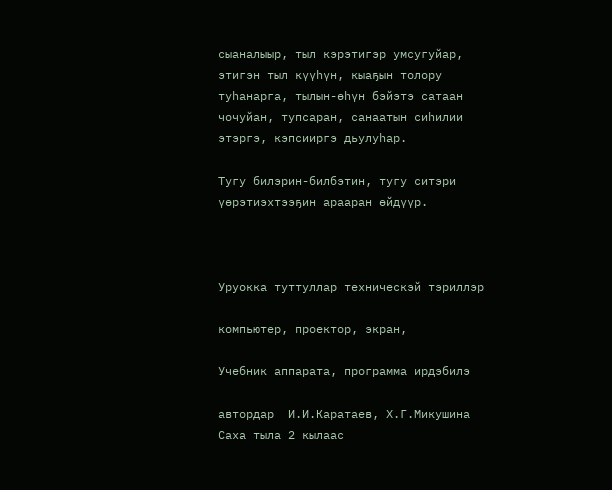сыаналыыр, тыл кэрэтигэр умсугуйар, этигэн тыл күүһүн, кыаҕын толору туһанарга, тылын-өһүн бэйэтэ сатаан чочуйан, тупсаран, санаатын сиһилии этэргэ, кэпсииргэ дьулуһар.

Тугу билэрин-билбэтин, тугу ситэри үөрэтиэхтээҕин арааран өйдүүр.



Уруокка туттуллар техническэй тэриллэр

компьютер, проектор, экран,

Учебник аппарата, программа ирдэбилэ

автордар  И.И.Каратаев, Х.Г.Микушина Саха тыла 2 кылаас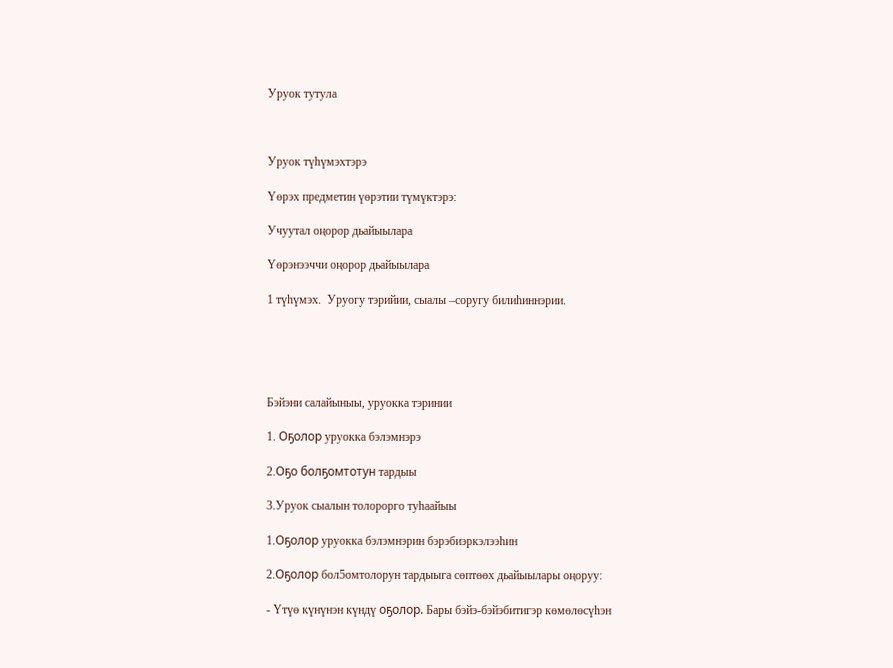Уруок тутула



Уруок түһүмэхтэрэ

Үөрэх предметин үөрэтии түмүктэрэ:

Учуутал оңорор дьайыылара

Үөрэнээччи оңорор дьайыылара

1 түһүмэх.  Уруогу тэрийии, сыалы –соругу билиһиннэрии.





Бэйэни салайыныы, уруокка тэринии

1. Оҕолор уруокка бэлэмнэрэ

2.Оҕо болҕомтотун тардыы

3.Уруок сыалын толорорго туһаайыы

1.Оҕолор уруокка бэлэмнэрин бэрэбиэркэлээһин

2.Оҕолор бол5омтолорун тардыыга сөптөөх дьайыылары оңоруу:

- Үтүө күнүнэн күндү оҕолор. Бары бэйэ-бэйэбитигэр көмөлөсүһэн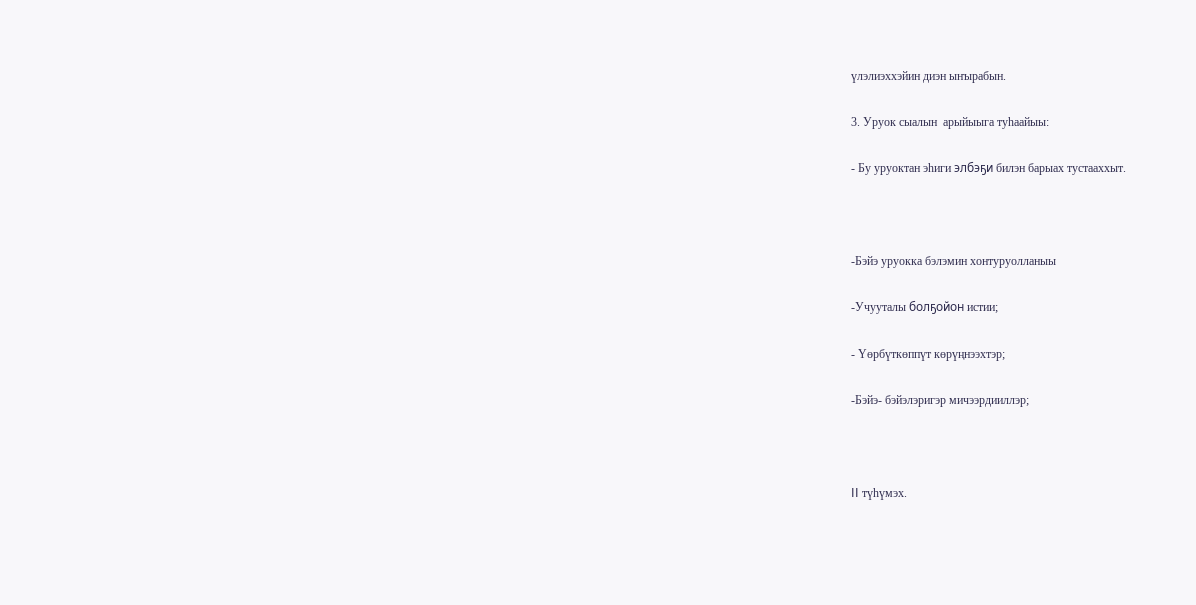үлэлиэххэйин диэн ыҥырабын.

3. Уруок сыалын  арыйыыга туһаайыы:

- Бу уруоктан эһиги элбэҕи билэн барыах тустааххыт.



-Бэйэ уруокка бэлэмин хонтуруолланыы

-Учууталы болҕойон истии;

- Үөрбүткөппүт көрүңнээхтэр;

-Бэйэ- бэйэлэригэр мичээрдииллэр;



II түһүмэх.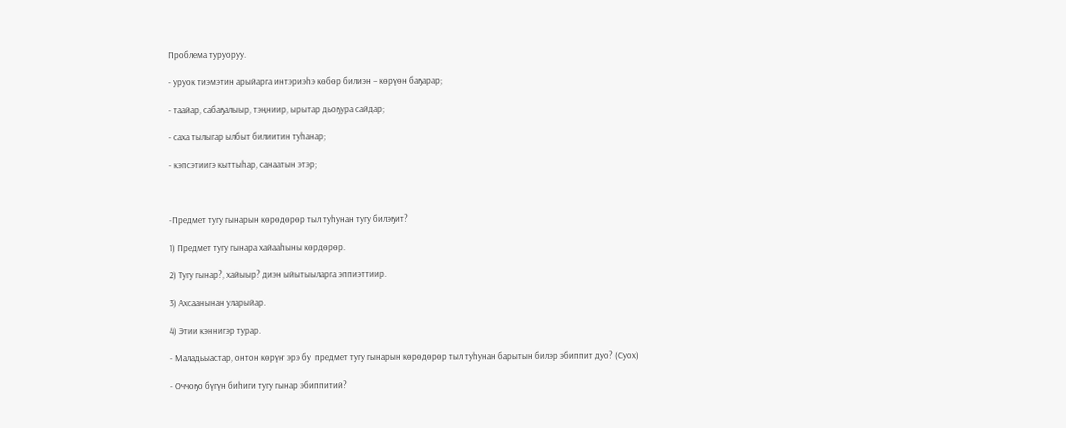Проблема туруоруу.

- уруок тиэмэтин арыйарга интэриэһэ көбөр билиэн – көрүөн баҕарар;

- таайар, сабаҕалыыр, тэңниир, ырытар дьоҕура сайдар;

- саха тылыгар ылбыт билиитин туһанар;

- кэпсэтиигэ кыттыһар, санаатын этэр;



-Предмет тугу гынарын көрөдөрөр тыл туһунан тугу билэҕит?

1) Предмет тугу гынара хайааһыны көрдөрөр.

2) Тугу гынар?, хайыыр? диэн ыйытыыларга эппиэттиир.

3) Ахсаанынан уларыйар.

4) Этии кэннигэр турар.

- Маладьыастар, онтон көрүҥ эрэ бу  предмет тугу гынарын көрөдөрөр тыл туһунан барытын билэр эбиппит дуо? (Суох)

- Оччоҕо бүгүн биһиги тугу гынар эбиппитий?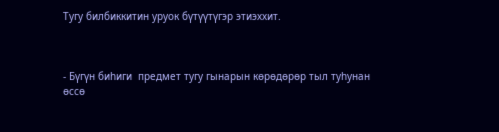Тугу билбиккитин уруок бүтүүтүгэр этиэххит.



- Бүгүн биһиги  предмет тугу гынарын көрөдөрөр тыл туһунан өссө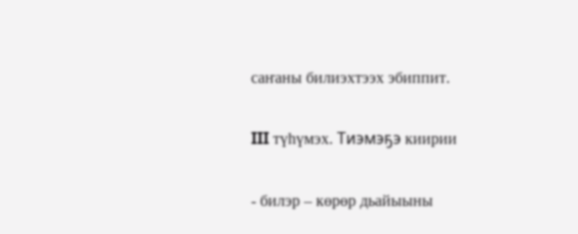саҥаны билиэхтээх эбиппит.

III түһүмэх. Тиэмэҕэ киирии

- билэр – көрөр дьайыыны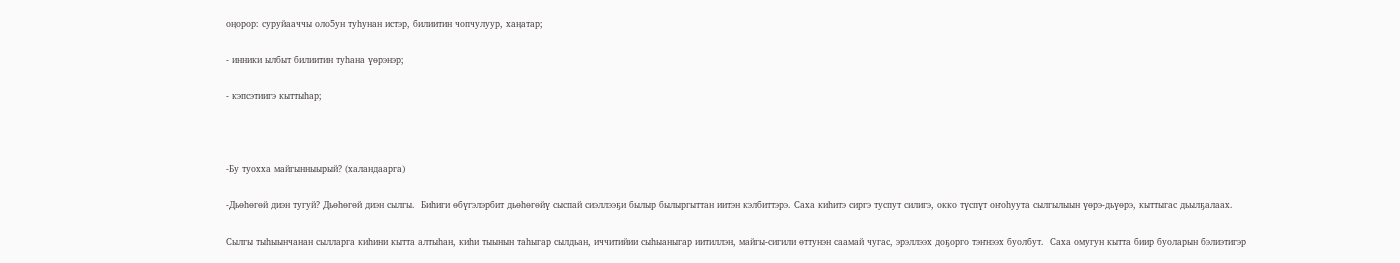оңорор: суруйааччы оло5ун туһунан истэр, билиитин чопчулуур, хаңатар;

- инники ылбыт билиитин туһана үөрэнэр;

- кэпсэтиигэ кыттыһар;



-Бу туохха майгынныырый? (халандаарга)

-Дьөһөгөй диэн тугуй? Дьөһөгөй диэн сылгы.  Биһиги өбүгэлэрбит дьөһөгөйү сыспай сиэллээҕи былыр былыргыттан иитэн кэлбиттэрэ. Саха киhитэ сиргэ туспут силигэ, окко түспүт оҥоhуута сылгылыын үөрэ-дьүөрэ, кыттыгас дьылҕалаах.

Сылгы тыhыынчанан сылларга киhини кытта алтыhан, киhи тыынын таhыгар сылдьан, иччитийии сыhыаныгар иитиллэн, майгы-сигили өттунэн саамай чугас, эрэллээх доҕорго тэҥнээх буолбут.  Саха омугун кытта биир буоларын бэлиэтигэр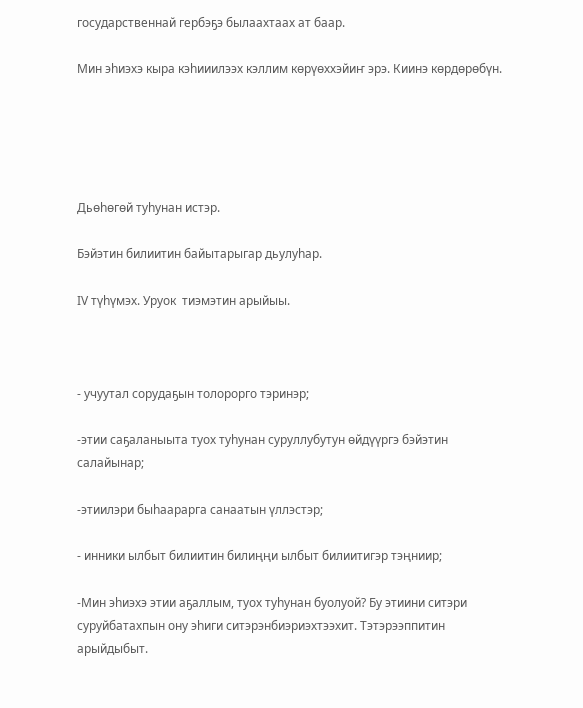государственнай гербэҕэ былаахтаах ат баар.

Мин эһиэхэ кыра кэһииилээх кэллим көрүөххэйиҥ эрэ. Киинэ көрдөрөбүн.





Дьөһөгөй туһунан истэр.

Бэйэтин билиитин байытарыгар дьулуhар.

IV түһүмэх. Уруок  тиэмэтин арыйыы.



- учуутал сорудаҕын толорорго тэринэр;

-этии саҕаланыыта туох туһунан суруллубутун өйдүүргэ бэйэтин салайынар;

-этиилэри быһаарарга санаатын үллэстэр;

- инники ылбыт билиитин билиңңи ылбыт билиитигэр тэңниир;

-Мин эһиэхэ этии аҕаллым, туох туһунан буолуой? Бу этиини ситэри суруйбатахпын ону эһиги ситэрэнбиэриэхтээхит. Тэтэрээппитин арыйдыбыт.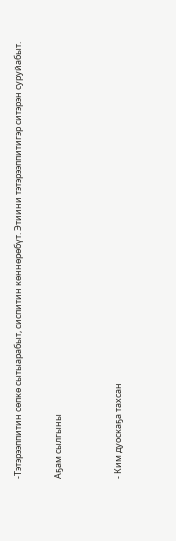-Тэтэрээппитин сөпкө сытыарабыт, сиспитин көннөрөбүт. Этиини тэтэрээппитигэр ситэрэн суруйабыт.

Аҕам сылгыны


- Ким дуоскаҕа тахсан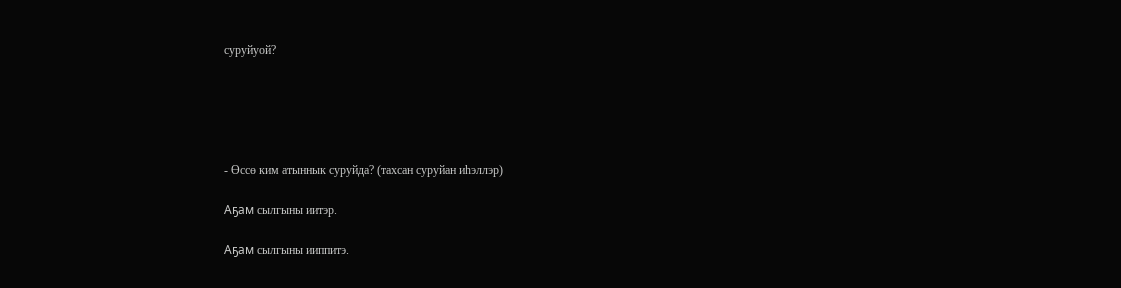суруйуой?





- Өссө ким атыннык суруйда? (тахсан суруйан иһэллэр)

Аҕам сылгыны иитэр.

Аҕам сылгыны ииппитэ.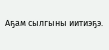Аҕам сылгыны иитиэҕэ.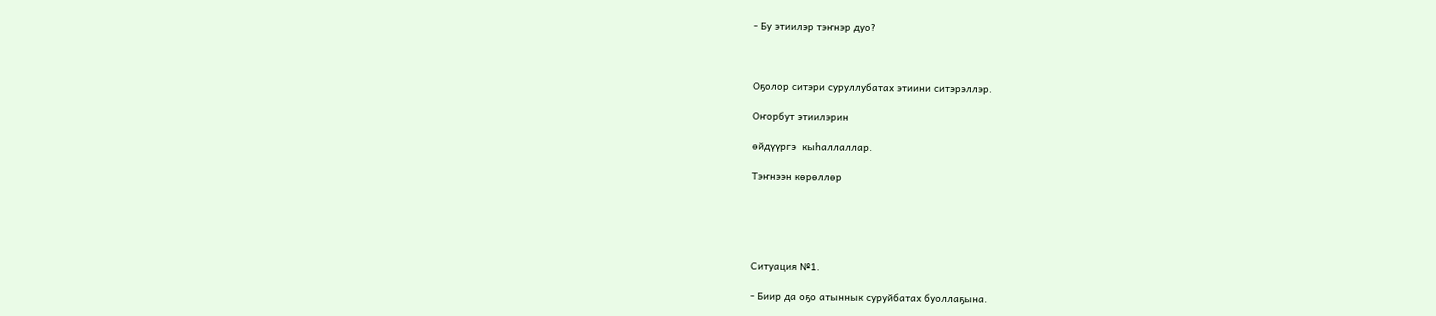- Бу этиилэр тэҥнэр дуо?



Оҕолор ситэри суруллубатах этиини ситэрэллэр.

Оҥорбут этиилэрин

өйдүүргэ  кыһаллаллар.

Тэҥнээн көрөллөр





Ситуация №1.

- Биир да оҕо атыннык суруйбатах буоллаҕына.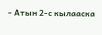- Атын 2-с кылааска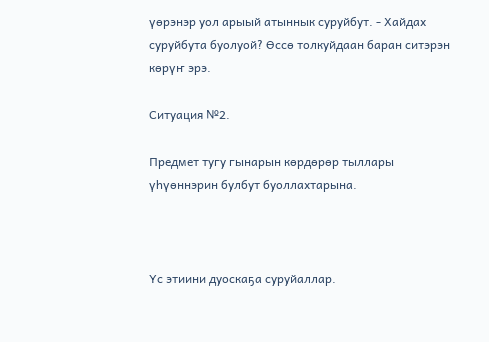үөрэнэр уол арыый атыннык суруйбут. - Хайдах суруйбута буолуой? Өссө толкуйдаан баран ситэрэн көрүҥ эрэ.

Ситуация №2.

Предмет тугу гынарын көрдөрөр тыллары үһүөннэрин булбут буоллахтарына.



Үс этиини дуоскаҕа суруйаллар.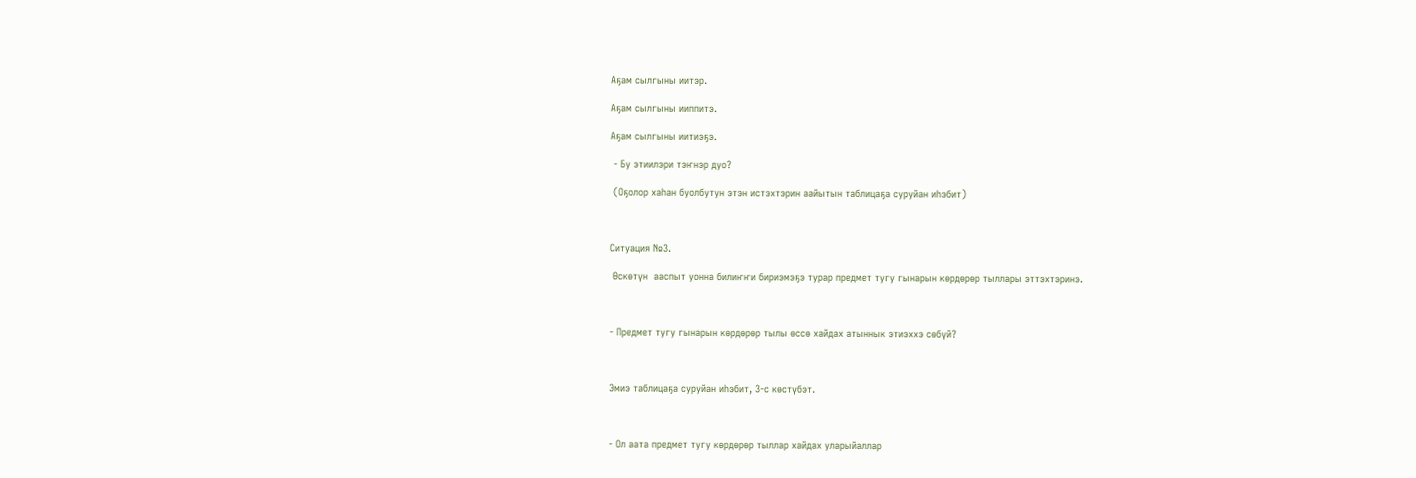Аҕам сылгыны иитэр.

Аҕам сылгыны ииппитэ.

Аҕам сылгыны иитиэҕэ.

 - Бу этиилэри тэҥнэр дуо?

 (Оҕолор хаһан буолбутун этэн истэхтэрин аайытын таблицаҕа суруйан иһэбит)



Ситуация №3.

 Өскөтүн  ааспыт уонна билиҥҥи бириэмэҕэ турар предмет тугу гынарын көрдөрөр тыллары эттэхтэринэ.



- Предмет тугу гынарын көрдөрөр тылы өссө хайдах атыннык этиэххэ сөбүй?



Эмиэ таблицаҕа суруйан иһэбит, 3-с көстүбэт.



- Ол аата предмет тугу көрдөрөр тыллар хайдах уларыйаллар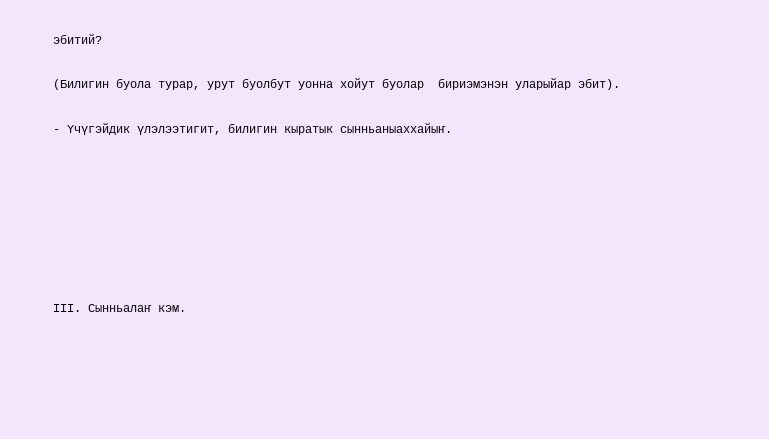эбитий?

(Билигин буола турар, урут буолбут уонна хойут буолар  бириэмэнэн уларыйар эбит).

- Үчүгэйдик үлэлээтигит, билигин кыратык сынньаныаххайыҥ.







III. Сынньалаҥ кэм.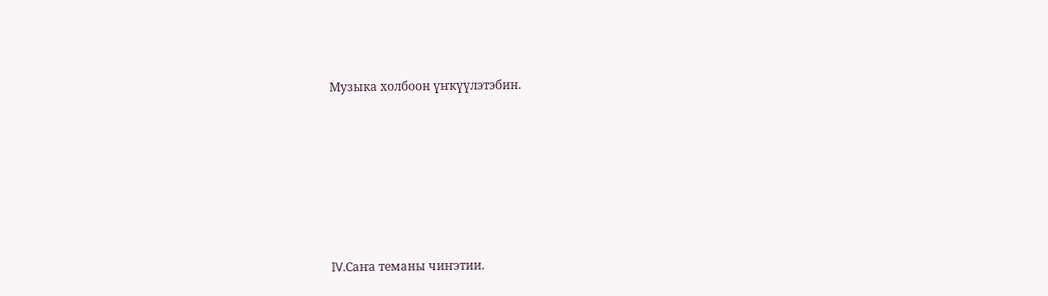Музыка холбоон үҥкүүлэтэбин.











IV.Саҥа теманы чиҥэтии.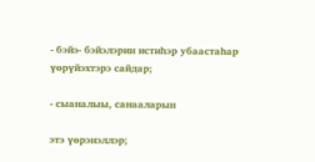- бэйэ- бэйэлэрин истиһэр убаастаһар үөрүйэхтэрэ сайдар;

- сыаналыы, санааларын

этэ үөрэнэллэр;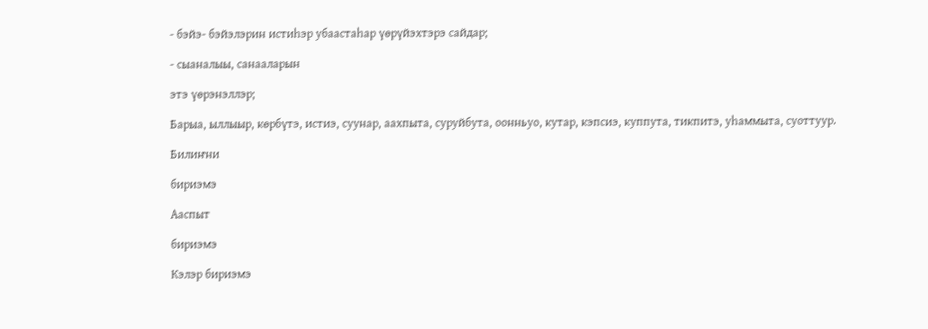- бэйэ- бэйэлэрин истиһэр убаастаһар үөрүйэхтэрэ сайдар;

- сыаналыы, санааларын

этэ үөрэнэллэр;

Барыа, ыллыыр, көрбүтэ, истиэ, суунар, аахпыта, суруйбута, оонньуо, кутар, кэпсиэ, куппута, тикпитэ, уһаммыта, суоттуур.

Билиҥни

бириэмэ

Ааспыт

бириэмэ

Кэлэр бириэмэ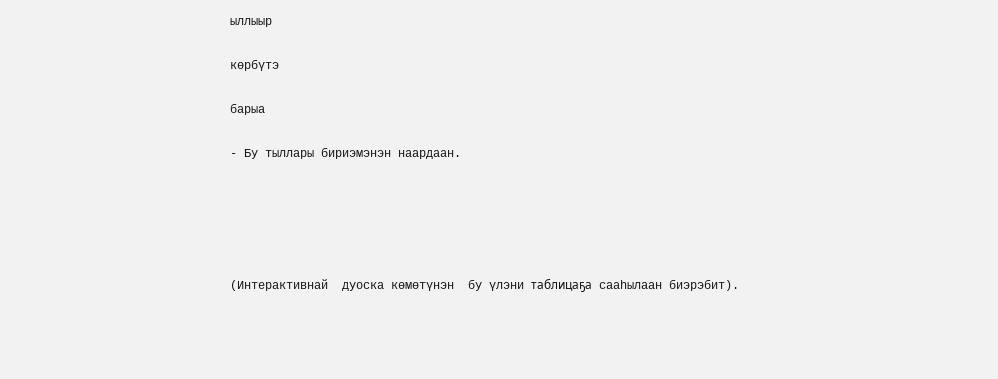ыллыыр

көрбүтэ

барыа

- Бу тыллары бириэмэнэн наардаан.





(Интерактивнай  дуоска көмөтүнэн  бу үлэни таблицаҕа сааһылаан биэрэбит).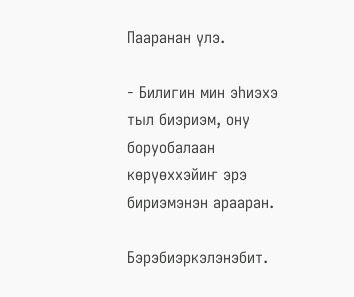Пааранан үлэ.

- Билигин мин эһиэхэ тыл биэриэм, ону боруобалаан көрүөххэйиҥ эрэ бириэмэнэн арааран.

Бэрэбиэркэлэнэбит.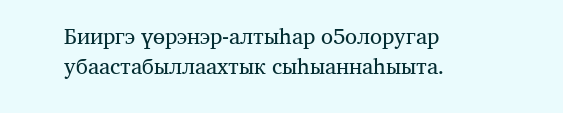Бииргэ үөрэнэр-алтыhар о5олоругар убаастабыллаахтык сыhыаннаhыыта.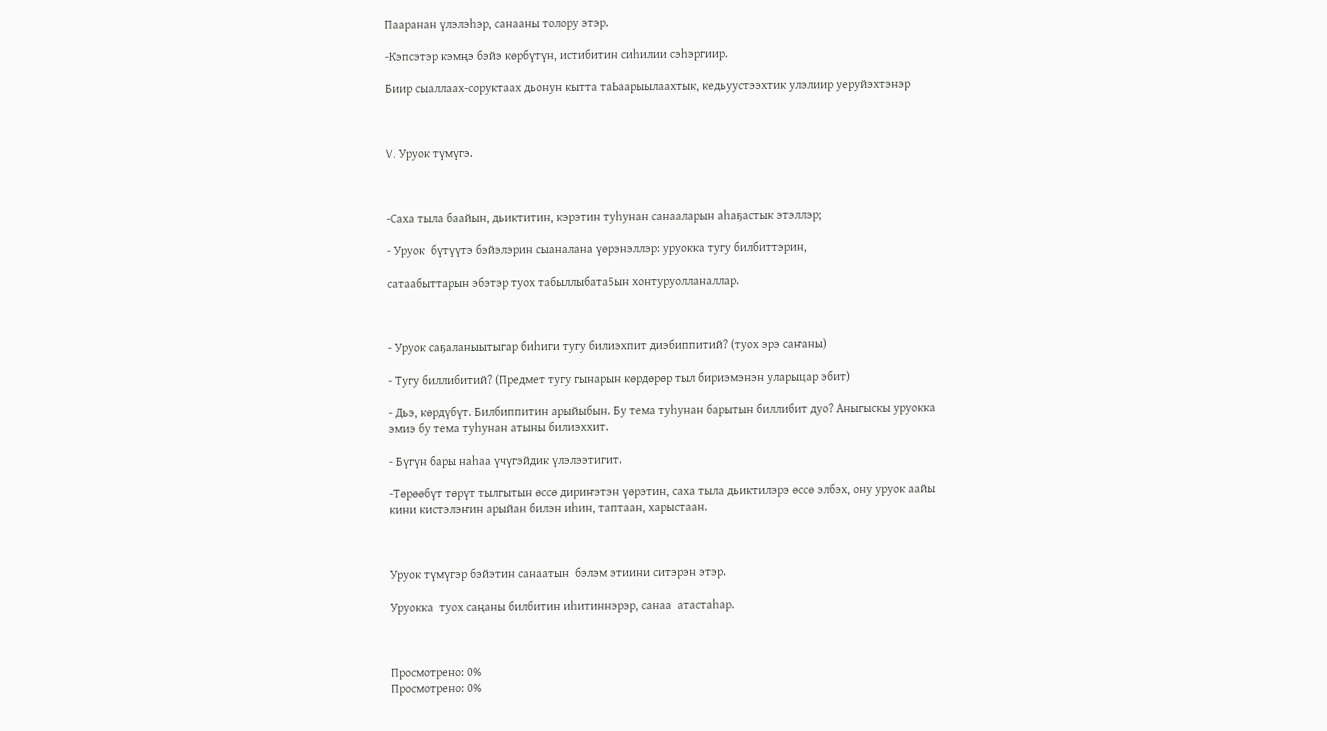Пааранан үлэлэhэр, санааны толору этэр.

-Кэпсэтэр кэмңэ бэйэ көрбүтүн, истибитин сиhилии сэhэргиир.

Биир сыаллаах-соруктаах дьонун кытта таЬаарыылаахтык, кедьуустээхтик улэлиир уеруйэхтэнэр



V. Уруок түмүгэ.



-Саха тыла баайын, дьиктитин, кэрэтин туһунан санааларын аһаҕастык этэллэр;

- Уруок  бүтүүтэ бэйэлэрин сыаналана үөрэнэллэр: уруокка тугу билбиттэрин,

сатаабыттарын эбэтэр туох табыллыбата5ын хонтуруолланаллар.



- Уруок саҕаланыытыгар биһиги тугу билиэхпит диэбиппитий? (туох эрэ саҥаны)

- Тугу биллибитий? (Предмет тугу гынарын көрдөрөр тыл бириэмэнэн уларыцар эбит)

- Дьэ, көрдүбүт. Билбиппитин арыйыбын. Бу тема туһунан барытын биллибит дуо? Аныгыскы уруокка эмиэ бу тема туһунан атыны билиэххит.

- Бүгүн бары наһаа үчүгэйдик үлэлээтигит.

-Төрөөбүт төрүт тылгытын өссө дириҥэтэн үөрэтин, саха тыла дьиктилэрэ өссө элбэх, ону уруок аайы кини кистэлэҥин арыйан билэн иһин, таптаан, харыстаан.



Уруок түмүгэр бэйэтин санаатын  бэлэм этиини ситэрэн этэр.

Уруокка  туох саңаны билбитин иhитиннэрэр, санаа  атастаhар.



Просмотрено: 0%
Просмотрено: 0%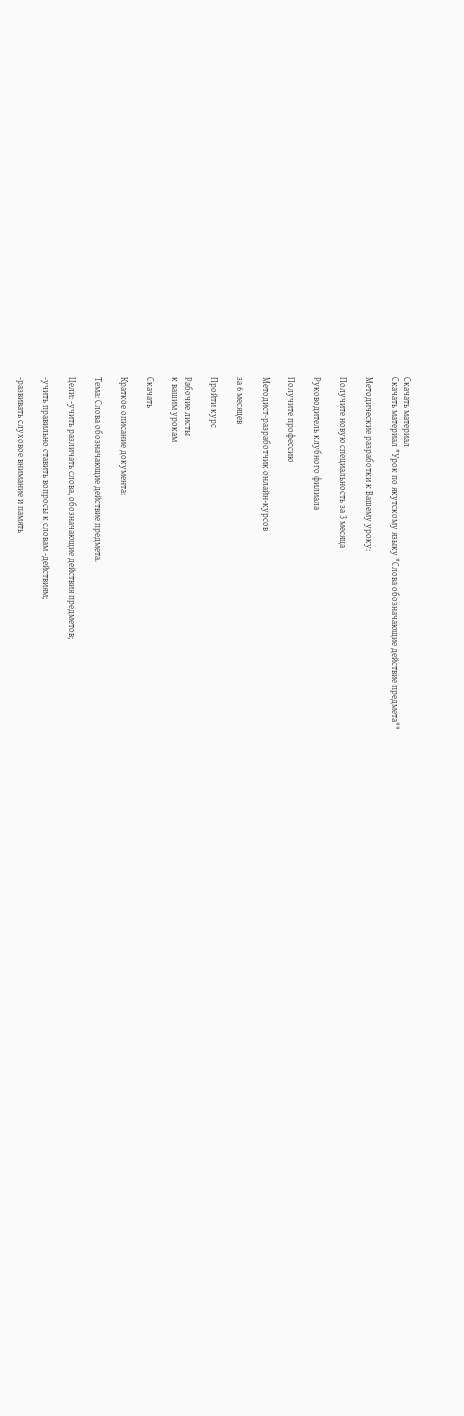Скачать материал
Скачать материал "Урок по якутскому языку "Слова обозначающие действие предмета""

Методические разработки к Вашему уроку:

Получите новую специальность за 3 месяца

Руководитель клубного филиала

Получите профессию

Методист-разработчик онлайн-курсов

за 6 месяцев

Пройти курс

Рабочие листы
к вашим урокам

Скачать

Краткое описание документа:

Тема: Слова обозначающие действие предмета.

Цели: -учить различать слова, обозначающие действия предметов;

-учить правильно ставить вопросы к словам -действиям;

-развивать слуховое внимание и память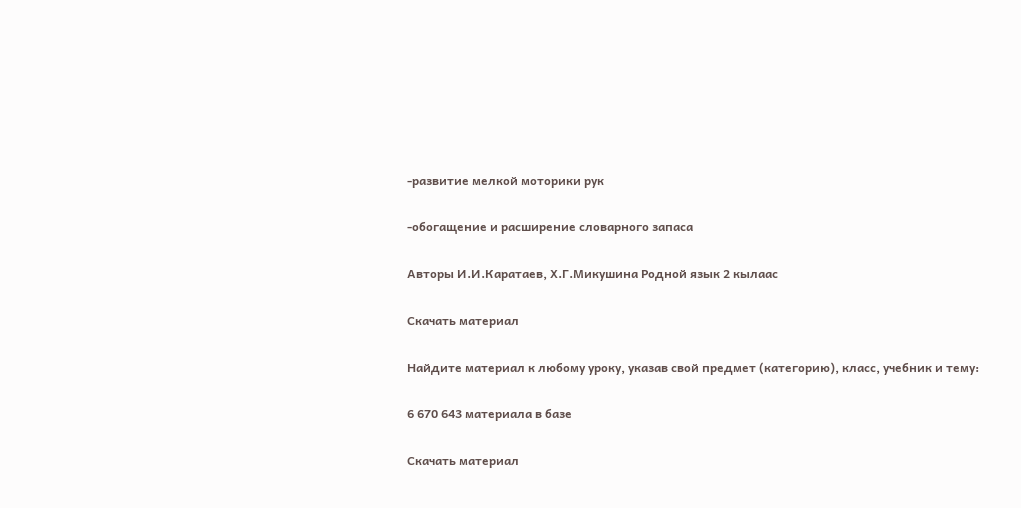-развитие мелкой моторики рук

-обогащение и расширение словарного запаса

Авторы И.И.Каратаев, Х.Г.Микушина Родной язык 2 кылаас

Скачать материал

Найдите материал к любому уроку, указав свой предмет (категорию), класс, учебник и тему:

6 670 643 материала в базе

Скачать материал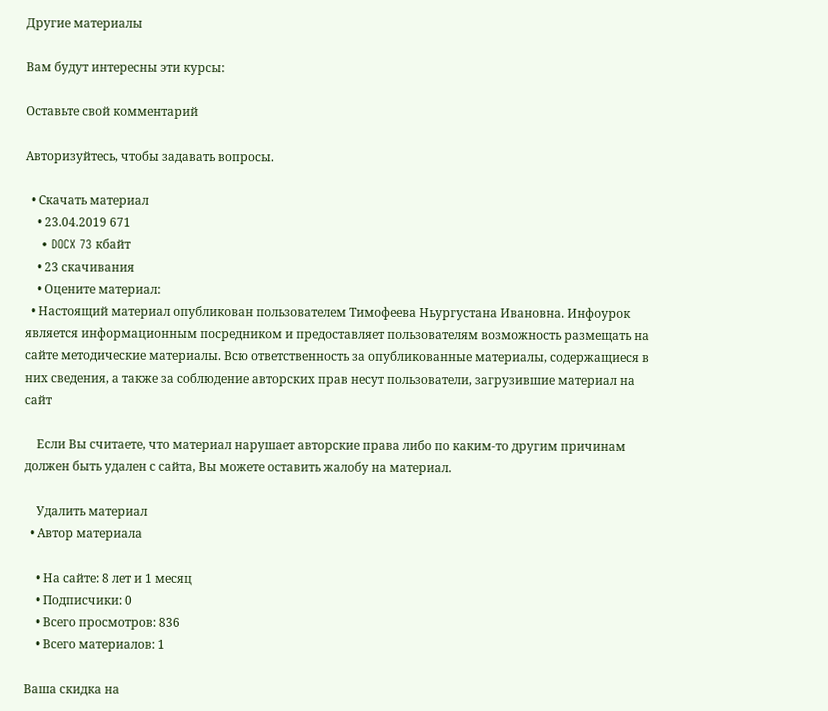Другие материалы

Вам будут интересны эти курсы:

Оставьте свой комментарий

Авторизуйтесь, чтобы задавать вопросы.

  • Скачать материал
    • 23.04.2019 671
    • DOCX 73 кбайт
    • 23 скачивания
    • Оцените материал:
  • Настоящий материал опубликован пользователем Тимофеева Ньургустана Ивановна. Инфоурок является информационным посредником и предоставляет пользователям возможность размещать на сайте методические материалы. Всю ответственность за опубликованные материалы, содержащиеся в них сведения, а также за соблюдение авторских прав несут пользователи, загрузившие материал на сайт

    Если Вы считаете, что материал нарушает авторские права либо по каким-то другим причинам должен быть удален с сайта, Вы можете оставить жалобу на материал.

    Удалить материал
  • Автор материала

    • На сайте: 8 лет и 1 месяц
    • Подписчики: 0
    • Всего просмотров: 836
    • Всего материалов: 1

Ваша скидка на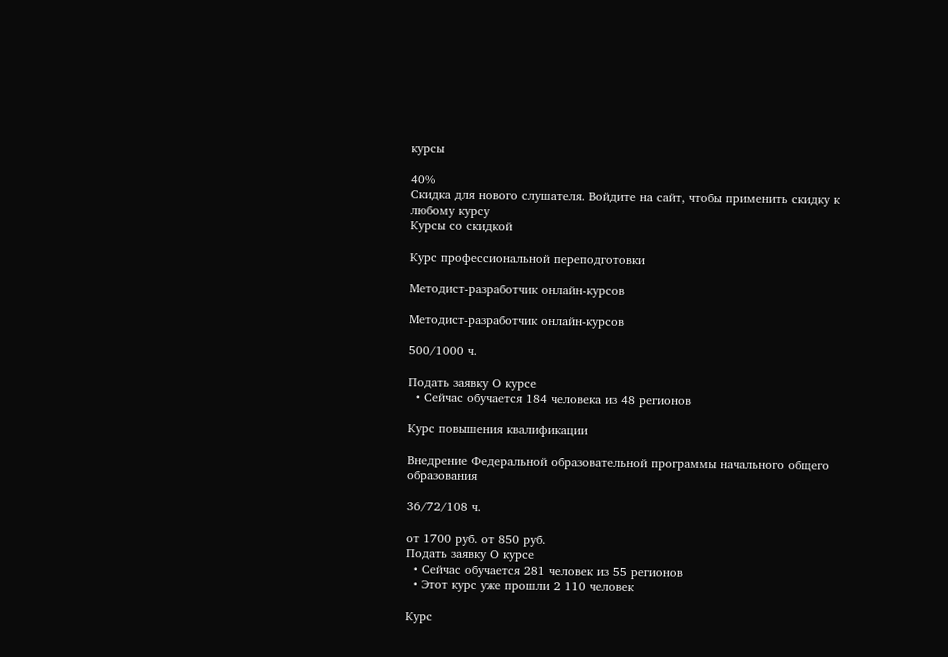курсы

40%
Скидка для нового слушателя. Войдите на сайт, чтобы применить скидку к любому курсу
Курсы со скидкой

Курс профессиональной переподготовки

Методист-разработчик онлайн-курсов

Методист-разработчик онлайн-курсов

500/1000 ч.

Подать заявку О курсе
  • Сейчас обучается 184 человека из 48 регионов

Курс повышения квалификации

Внедрение Федеральной образовательной программы начального общего образования

36/72/108 ч.

от 1700 руб. от 850 руб.
Подать заявку О курсе
  • Сейчас обучается 281 человек из 55 регионов
  • Этот курс уже прошли 2 110 человек

Курс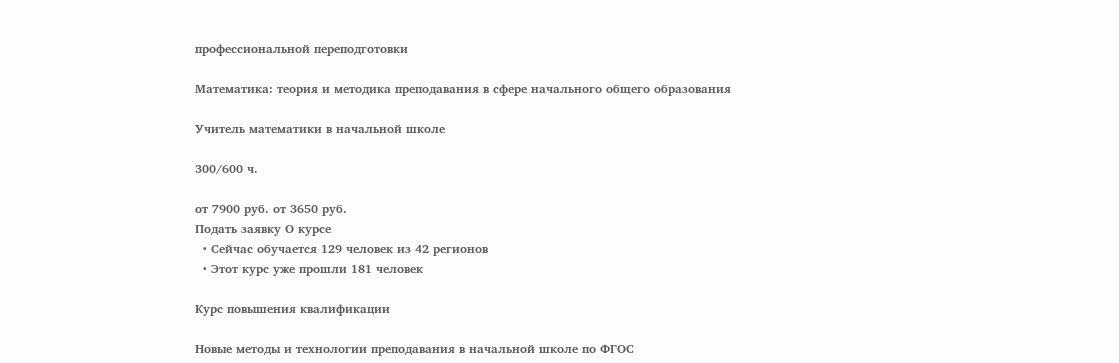профессиональной переподготовки

Математика: теория и методика преподавания в сфере начального общего образования

Учитель математики в начальной школе

300/600 ч.

от 7900 руб. от 3650 руб.
Подать заявку О курсе
  • Сейчас обучается 129 человек из 42 регионов
  • Этот курс уже прошли 181 человек

Курс повышения квалификации

Новые методы и технологии преподавания в начальной школе по ФГОС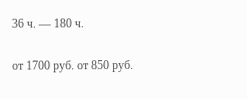36 ч. — 180 ч.

от 1700 руб. от 850 руб.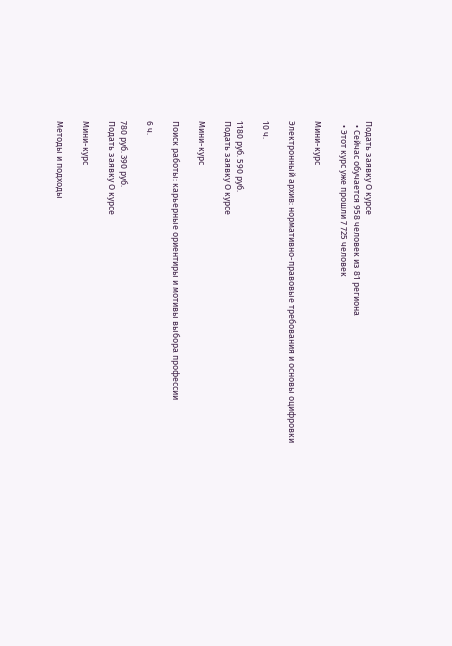Подать заявку О курсе
  • Сейчас обучается 958 человек из 81 региона
  • Этот курс уже прошли 7 725 человек

Мини-курс

Электронный архив: нормативно-правовые требования и основы оцифровки

10 ч.

1180 руб. 590 руб.
Подать заявку О курсе

Мини-курс

Поиск работы: карьерные ориентиры и мотивы выбора профессии

6 ч.

780 руб. 390 руб.
Подать заявку О курсе

Мини-курс

Методы и подходы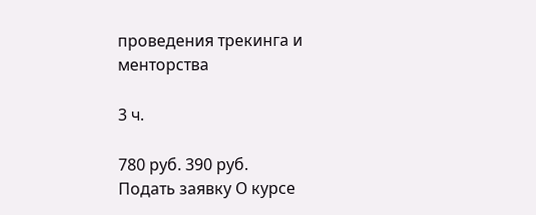проведения трекинга и менторства

3 ч.

780 руб. 390 руб.
Подать заявку О курсе